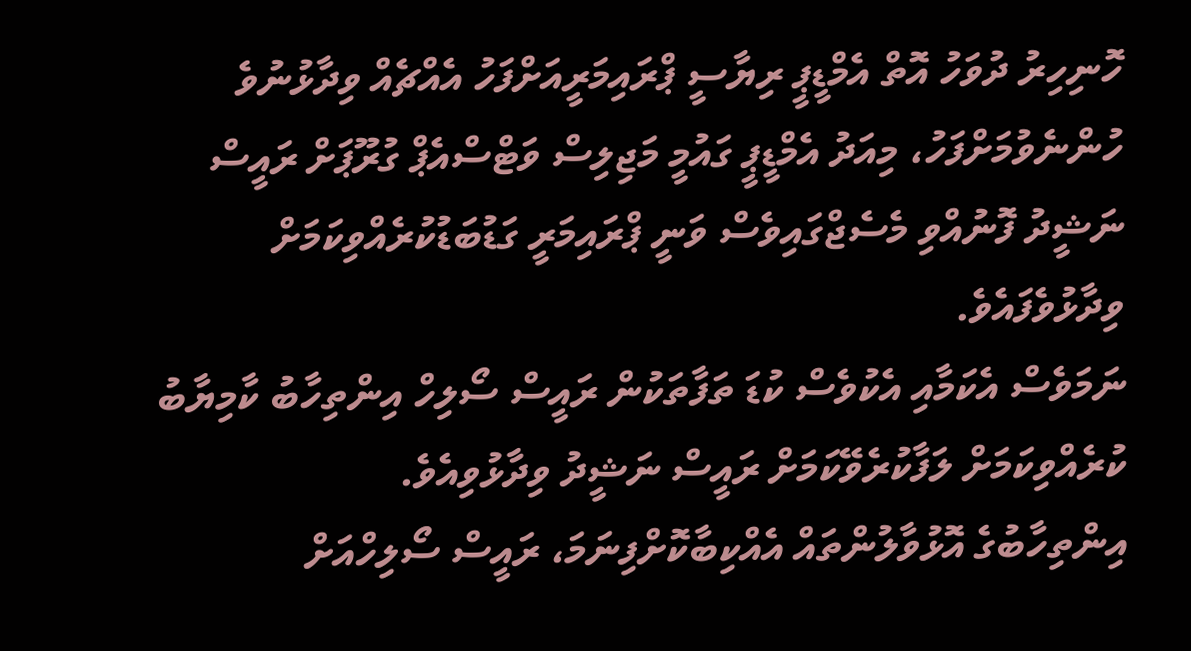ހޮނިހިރު ދުވަހު އޮތް އެމްޑީޕީ ރިޔާސީ ޕްރައިމަރީއަށްފަހު އެއްޗެއް ވިދާޅުނުވެ ހުންނެވުމަށްފަހު، މިއަދު އެމްޑީޕީ ގައުމީ މަޖިލިސް ވަޓްސްއެޕް ގުރޫޕަށް ރައީސް ނަޝީދު ފޮނުއްވި މެސެޖްގައިވެސް ވަނީ ޕްރައިމަރީ ގަޑުބަޑުކުރެއްވިކަމަށް ވިދާޅުވެފައެވެ.
ނަމަވެސް އެކަމާއި އެކުވެސް ކުޑަ ތަފާތަކުން ރައީސް ސޯލިހް އިންތިހާބު ކާމިޔާބު ކުރެއްވިކަމަށް ލަފާކުރެވޭކަމަށް ރައީސް ނަޝީދު ވިދާޅުވިއެވެ.
އިންތިހާބުގެ އޮޅުވާލުންތައް އެއްކިބާކޮށްފިނަމަ، ރައީސް ސޯލިހްއަށް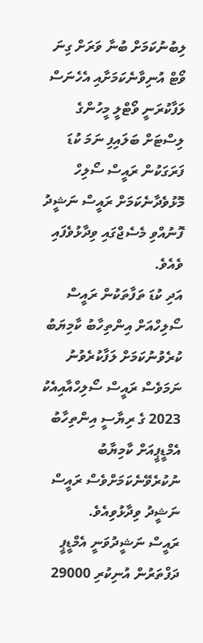ލިބުނުކަމަށް ބުނާ ވަރަށް ގިނަ ވޯޓް އުނިވާނެކަމަށާއި އެހެނަސް ލަފާކުރަނީ ވޯޓްލީ މީހުންގެ ލިސްޓަށް ބަލައިފި ނަމަ ކުޑަ ފަރަގަކުން ރައީސް ސޯލިހް މޮޅުވެދާނެކަމަށް ރައީސް ނަޝީދު ފޮނުއްވި މެސެޖްގައި ވިދާޅުވެފައި ވެއެވެ.
އަދި ކުޑަ ތަފާތަކުން ރައީސް ސޯލިހްއަށް އިންތިހާބު ކާމިޔަބު ކުރެވުނުކަމަށް ލަފާކުރެވުނު ނަމަވެސް ރައީސް ސޯލިހްއާއިއެކު 2023 ގެ ރިޔާސީ އިންތިހާބު އެމްޑީޕީއަށް ކާމިޔާބު ނުކުރެވޭނެކަމަށްވެސް ރައީސް ނަޝީދު ވިދާޅުވިއެވެ.
ރައީސް ނަޝީދުވަނީ އެމްޑީޕީ ދަފްތަރުން އުނިކުރި 29000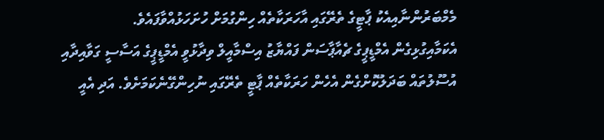މެމްބަރުންނާއިއެކު ޕާޓީގެ ތެރޭގައި އާހަރަކާތެއް ހިންގުމަށް ހުށަހަޅުއްވާފައެވެ.
އެކަމާއިގުޅިގެން އެމްޑީޕީގެ ޗެއާޕާސަން ފައްޔާޒު އިސްމާއީލް ވިދާޅުވީ އެމްޑީޕީގެ އަސާސީ ގަވާއިދާއި އުސޫލުތައް ބަދަލުކޮށްގެން އެހެން ހަރަކާތެއް ޕާޓީ ތެރޭގައި ނުހިންގޭނެކަމަށެވެ. އަދި އެއީ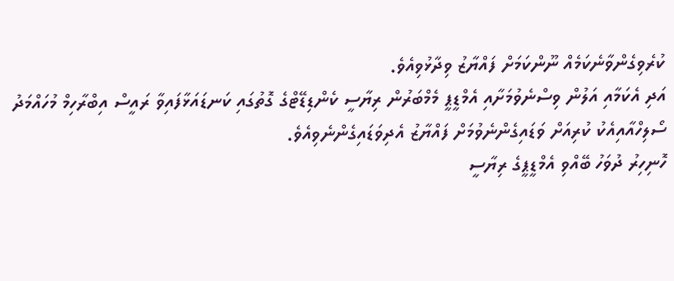ކުރެވިގެންވާނެކަމެއް ނޫންކަމަށް ފައްޔާޒު ވިދާޅުވިއެވެ.
އަދި އެކަމާއި އަލުން ވިސްނެވުމަށާއި އެމްޑީޕީ މެމްބަރުން ރިޔާސީ ކެންޑިޑޭޓްގެ ގޮތުގައި ކަނޑައަޅާފައިވާ ރައީސް އިބްރާހިމް މުހައްމަދު ސޯލިހްއާއިއެކު ކުރިއަށް ވަޑައިގެންނެވުމަށް ފައްޔާޒު އެދިވަޑައިގެންނެވިއެވެ.
ހޮނިހިރު ދުވަހު ބޭއްވި އެމްޑީޕީގެ ރިޔާސީ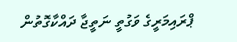ޕްރައިމަރީގެ ވަގުތީ ނަތީޖާ ދައްކާގޮތުން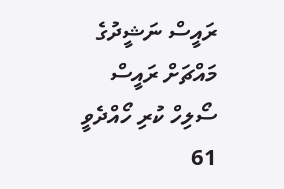ރައީސް ނަޝީދުގެ މައްޗަށް ރައީސް ސޯލިހް ކުރި ހޯއްދެވީ 61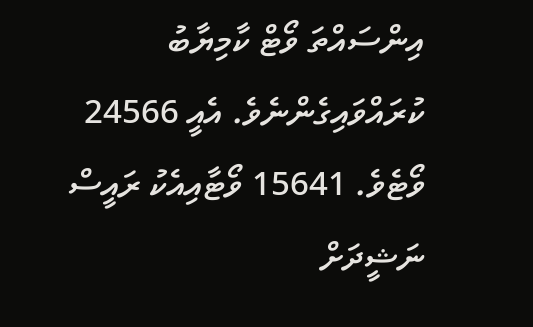އިންސައްތަ ވޯޓް ކާމިޔާބު ކުރައްވައިގެންނެވެ. އެއީ 24566 ވޯޓެވެ. 15641 ވޯޓާއިއެކު ރައީސް ނަޝީދަށް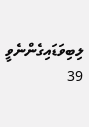ލިބިވަޑައިގެންނެވީ 39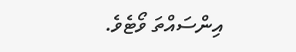އިންސައްތަ ވޯޓެވެ.